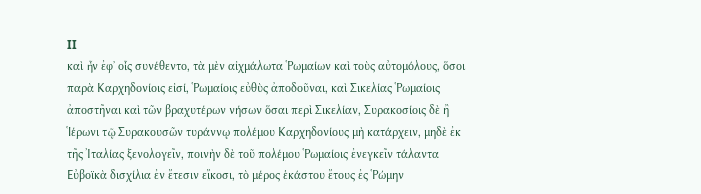II
καὶ ἦν ἐφʼ οἷς συνέθεντο, τὰ μὲν αἰχμάλωτα Ῥωμαίων καὶ τοὺς αὐτομόλους, ὅσοι παρὰ Καρχηδονίοις εἰσί, Ῥωμαίοις εὐθὺς ἀποδοῦναι, καὶ Σικελίας Ῥωμαίοις ἀποστῆναι καὶ τῶν βραχυτέρων νήσων ὅσαι περὶ Σικελίαν, Συρακοσίοις δὲ ἢ Ἱέρωνι τῷ Συρακουσῶν τυράννῳ πολέμου Καρχηδονίους μὴ κατάρχειν, μηδὲ ἐκ τῆς Ἰταλίας ξενολογεῖν, ποινὴν δὲ τοῦ πολέμου Ῥωμαίοις ἐνεγκεῖν τάλαντα Εὐβοϊκὰ δισχίλια ἐν ἔτεσιν εἴκοσι, τὸ μέρος ἑκάστου ἔτους ἐς Ῥώμην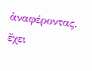ἀναφέροντας. ἔχει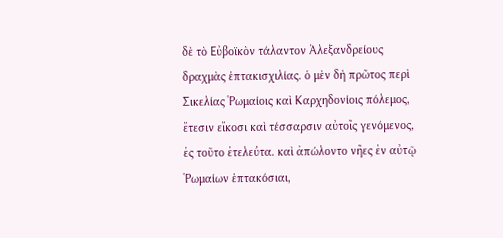δὲ τὸ Εὐβοϊκὸν τάλαντον Ἀλεξανδρείους δραχμὰς ἑπτακισχιλίας. ὁ μὲν δὴ πρῶτος περὶ Σικελίας Ῥωμαίοις καὶ Καρχηδονίοις πόλεμος, ἔτεσιν εἴκοσι καὶ τέσσαρσιν αὐτοῖς γενόμενος, ἐς τοῦτο ἐτελεύτα. καὶ ἀπώλοντο νῆες ἐν αὐτῷ Ῥωμαίων ἑπτακόσιαι,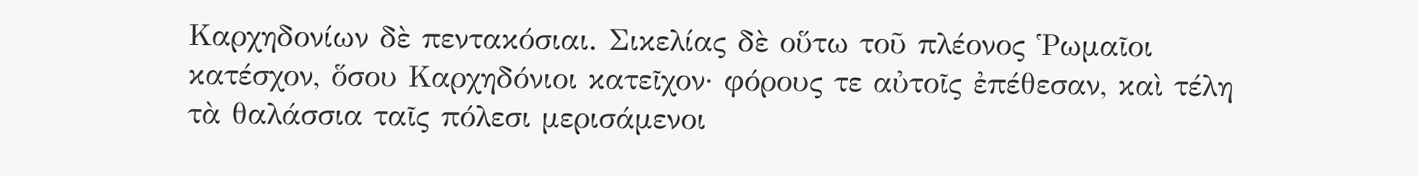Καρχηδονίων δὲ πεντακόσιαι. Σικελίας δὲ οὕτω τοῦ πλέονος Ῥωμαῖοι κατέσχον, ὅσου Καρχηδόνιοι κατεῖχον· φόρους τε αὐτοῖς ἐπέθεσαν, καὶ τέλη τὰ θαλάσσια ταῖς πόλεσι μερισάμενοι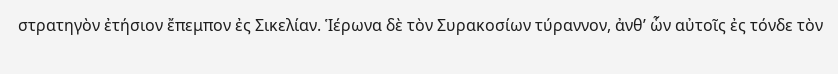στρατηγὸν ἐτήσιον ἔπεμπον ἐς Σικελίαν. Ἱέρωνα δὲ τὸν Συρακοσίων τύραννον, ἀνθʼ ὧν αὐτοῖς ἐς τόνδε τὸν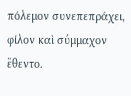πόλεμον συνεπεπράχει, φίλον καὶ σύμμαχον ἔθεντο.